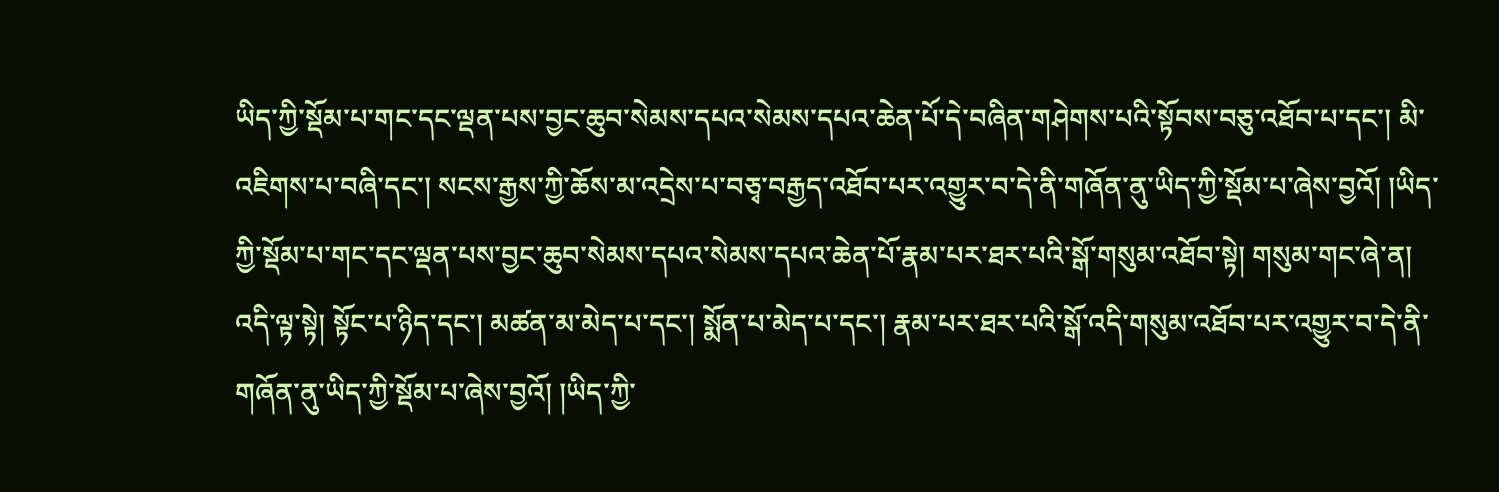ཡིད་ཀྱི་སྡོམ་པ་གང་དང་ལྡན་པས་བྱང་ཆུབ་སེམས་དཔའ་སེམས་དཔའ་ཆེན་པོ་དེ་བཞིན་གཤེགས་པའི་སྟོབས་བཅུ་འཐོབ་པ་དང་། མི་འཇིགས་པ་བཞི་དང་། སངས་རྒྱས་ཀྱི་ཆོས་མ་འདྲེས་པ་བཅྭ་བརྒྱད་འཐོབ་པར་འགྱུར་བ་དེ་ནི་གཞོན་ནུ་ཡིད་ཀྱི་སྡོམ་པ་ཞེས་བྱའོ། །ཡིད་ཀྱི་སྡོམ་པ་གང་དང་ལྡན་པས་བྱང་ཆུབ་སེམས་དཔའ་སེམས་དཔའ་ཆེན་པོ་རྣམ་པར་ཐར་པའི་སྒོ་གསུམ་འཐོབ་སྟེ། གསུམ་གང་ཞེ་ན། འདི་ལྟ་སྟེ། སྟོང་པ་ཉིད་དང་། མཚན་མ་མེད་པ་དང་། སྨོན་པ་མེད་པ་དང་། རྣམ་པར་ཐར་པའི་སྒོ་འདི་གསུམ་འཐོབ་པར་འགྱུར་བ་དེ་ནི་གཞོན་ནུ་ཡིད་ཀྱི་སྡོམ་པ་ཞེས་བྱའོ། །ཡིད་ཀྱི་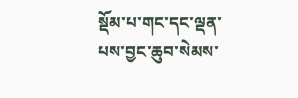སྡོམ་པ་གང་དང་ལྡན་པས་བྱང་ཆུབ་སེམས་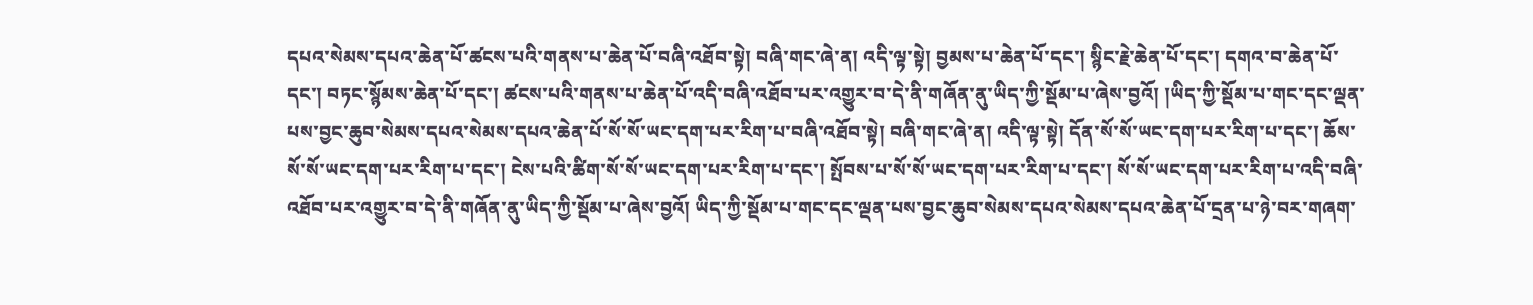དཔའ་སེམས་དཔའ་ཆེན་པོ་ཚངས་པའི་གནས་པ་ཆེན་པོ་བཞི་འཐོབ་སྟེ། བཞི་གང་ཞེ་ན། འདི་ལྟ་སྟེ། བྱམས་པ་ཆེན་པོ་དང་། སྙིང་རྗེ་ཆེན་པོ་དང་། དགའ་བ་ཆེན་པོ་དང་། བཏང་སྙོམས་ཆེན་པོ་དང་། ཚངས་པའི་གནས་པ་ཆེན་པོ་འདི་བཞི་འཐོབ་པར་འགྱུར་བ་དེ་ནི་གཞོན་ནུ་ཡིད་ཀྱི་སྡོམ་པ་ཞེས་བྱའོ། །ཡིད་ཀྱི་སྡོམ་པ་གང་དང་ལྡན་པས་བྱང་ཆུབ་སེམས་དཔའ་སེམས་དཔའ་ཆེན་པོ་སོ་སོ་ཡང་དག་པར་རིག་པ་བཞི་འཐོབ་སྟེ། བཞི་གང་ཞེ་ན། འདི་ལྟ་སྟེ། དོན་སོ་སོ་ཡང་དག་པར་རིག་པ་དང་། ཆོས་སོ་སོ་ཡང་དག་པར་རིག་པ་དང་། ངེས་པའི་ཚིག་སོ་སོ་ཡང་དག་པར་རིག་པ་དང་། སྤོབས་པ་སོ་སོ་ཡང་དག་པར་རིག་པ་དང་། སོ་སོ་ཡང་དག་པར་རིག་པ་འདི་བཞི་འཐོབ་པར་འགྱུར་བ་དེ་ནི་གཞོན་ནུ་ཡིད་ཀྱི་སྡོམ་པ་ཞེས་བྱའོ། ཡིད་ཀྱི་སྡོམ་པ་གང་དང་ལྡན་པས་བྱང་ཆུབ་སེམས་དཔའ་སེམས་དཔའ་ཆེན་པོ་དྲན་པ་ཉེ་བར་གཞག་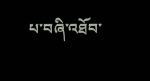པ་བཞི་འཐོབ་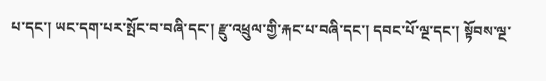པ་དང་། ཡང་དག་པར་སྤོང་བ་བཞི་དང་། རྫུ་འཕྲུལ་གྱི་རྐང་པ་བཞི་དང་། དབང་པོ་ལྔ་དང་། སྟོབས་ལྔ་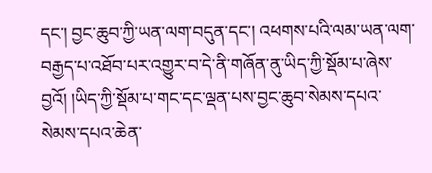དང་། བྱང་ཆུབ་ཀྱི་ཡན་ལག་བདུན་དང་། འཕགས་པའི་ལམ་ཡན་ལག་བརྒྱད་པ་འཐོབ་པར་འགྱུར་བ་དེ་ནི་གཞོན་ནུ་ཡིད་ཀྱི་སྡོམ་པ་ཞེས་བྱའོ། །ཡིད་ཀྱི་སྡོམ་པ་གང་དང་ལྡན་པས་བྱང་ཆུབ་སེམས་དཔའ་སེམས་དཔའ་ཆེན་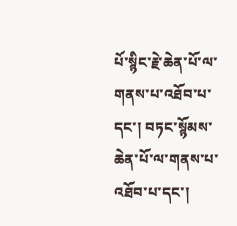པོ་སྙིང་རྗེ་ཆེན་པོ་ལ་གནས་པ་འཐོབ་པ་དང་། བཏང་སྙོམས་ཆེན་པོ་ལ་གནས་པ་འཐོབ་པ་དང་།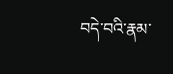བདེ་བའི་རྣམ་